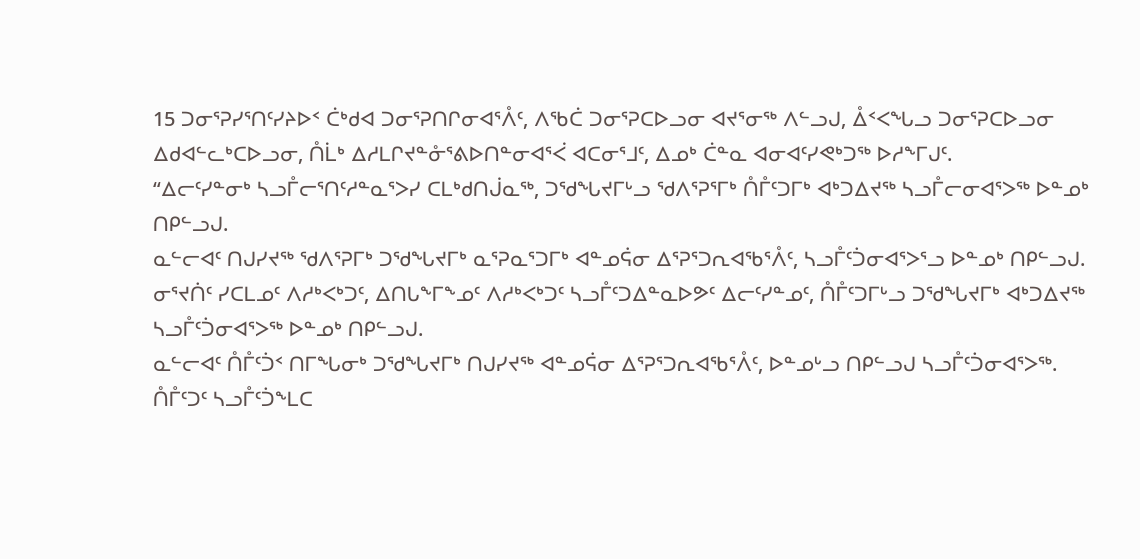15 ᑐᓂᕐᕈᓯᕐᑎᑦᓯᔨᐅᑉ ᑖᒃᑯᐊ ᑐᓂᕐᕈᑎᒋᓂᐊᕐᐰᑦ, ᐱᖃᑖ ᑐᓂᕐᕈᑕᐅᓗᓂ ᐊᔪᕐᓂᖅ ᐱᓪᓗᒍ, ᐂᑉᐸᖓᓗ ᑐᓂᕐᕈᑕᐅᓗᓂ ᐃᑯᐊᓪᓚᒃᑕᐅᓗᓂ, ᑍᒫᒃ ᐃᓱᒪᒋᔪᓐᓁᕐᕕᐅᑎᓐᓂᐊᕐᐹ ᐊᑕᓂᕐᒧᑦ, ᐃᓄᒃ ᑖᓐᓇ ᐊᓂᐊᑦᓯᕙᒃᑐᖅ ᐅᓱᖕᒥᒍᑦ.
“ᐃᓕᑦᓯᓐᓂᒃ ᓴᓗᒤᓕᕐᑎᑦᓱᓐᓇᕐᐳᓯ ᑕᒪᒃᑯᑎᒎᓇᖅ, ᑐᖁᖓᔪᒥᒡᓗ ᖁᐱᕐᕈᕐᒥᒃ ᑍᒤᑦᑐᒥᒃ ᐊᒃᑐᐃᔪᖅ ᓴᓗᒤᓕᓂᐊᕐᐳᖅ ᐅᓐᓄᒃ ᑎᑭᓪᓗᒍ.
ᓇᓪᓕᐊᑦ ᑎᒍᓯᔪᖅ ᖁᐱᕐᕈᒥᒃ ᑐᖁᖓᔪᒥᒃ ᓇᕐᕈᓇᕐᑐᒥᒃ ᐊᓐᓄᕌᓂ ᐃᕐᕈᕐᑐᕆᐊᖃᕐᐰᑦ, ᓴᓗᒤᑦᑑᓂᐊᕐᐳᕐᓗ ᐅᓐᓄᒃ ᑎᑭᓪᓗᒍ.
ᓂᕐᔪᑏᑦ ᓯᑕᒪᓄᑦ ᐱᓱᒃᐸᒃᑐᑦ, ᐃᑎᒐᖕᒥᖕᓄᑦ ᐱᓱᒃᐸᒃᑐᑦ ᓴᓗᒤᑦᑐᐃᓐᓇᐅᕗᑦ ᐃᓕᑦᓯᓐᓄᑦ, ᑍᒤᑦᑐᒥᒡᓗ ᑐᖁᖓᔪᒥᒃ ᐊᒃᑐᐃᔪᖅ ᓴᓗᒤᑦᑑᓂᐊᕐᐳᖅ ᐅᓐᓄᒃ ᑎᑭᓪᓗᒍ.
ᓇᓪᓕᐊᑦ ᑍᒤᑦᑑᑉ ᑎᒥᖓᓂᒃ ᑐᖁᖓᔪᒥᒃ ᑎᒍᓯᔪᖅ ᐊᓐᓄᕌᓂ ᐃᕐᕈᕐᑐᕆᐊᖃᕐᐰᑦ, ᐅᓐᓄᒡᓗ ᑎᑭᓪᓗᒍ ᓴᓗᒤᑦᑑᓂᐊᕐᐳᖅ. ᑍᒤᑦᑐᑦ ᓴᓗᒤᑦᑑᖕᒪᑕ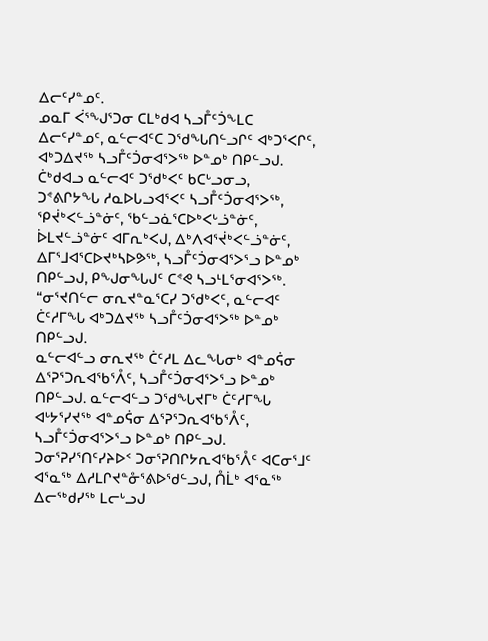ᐃᓕᑦᓯᓐᓄᑦ.
ᓄᓇᒥ ᐹᕐᖑᕐᑐᓂ ᑕᒪᒃᑯᐊ ᓴᓗᒤᑦᑑᖕᒪᑕ ᐃᓕᑦᓯᓐᓄᑦ, ᓇᓪᓕᐊᑦᑕ ᑐᖁᖓᑎᓪᓗᒋᑦ ᐊᒃᑐᕐᐸᒋᑦ, ᐊᒃᑐᐃᔪᖅ ᓴᓗᒤᑦᑑᓂᐊᕐᐳᖅ ᐅᓐᓄᒃ ᑎᑭᓪᓗᒍ.
ᑖᒃᑯᐊᓗ ᓇᓪᓕᐊᑦ ᑐᖁᒃᐸᑦ ᑲᑕᒡᓗᓂᓗ, ᑐᕝᕕᒋᔭᖓ ᓱᓇᐅᒐᓗᐊᕐᐸᑦ ᓴᓗᒤᑦᑑᓂᐊᕐᐳᖅ, ᕿᔫᒃᐸᓪᓘᓐᓃᑦ, ᖃᓪᓗᓈᕐᑕᐅᒃᐸᒡᓘᓐᓃᑦ, ᐆᒪᔪᓪᓘᓐᓃᑦ ᐊᒥᕆᒃᐸᒍ, ᐃᒃᐱᐊᕐᔫᒃᐸᓪᓘᓐᓃᑦ, ᐃᒥᕐᒧᐊᕐᑕᐅᔪᒃᓴᐅᕗᖅ, ᓴᓗᒤᑦᑑᓂᐊᕐᐳᕐᓗ ᐅᓐᓄᒃ ᑎᑭᓪᓗᒍ, ᑭᖑᓂᖓᒍᑦ ᑕᕝᕙ ᓴᓗᒻᒪᕐᓂᐊᕐᐳᖅ.
“ᓂᕐᔪᑎᓪᓕ ᓂᕆᔪᓐᓇᕐᑕᓯ ᑐᖁᒃᐸᑦ, ᓇᓪᓕᐊᑦ ᑖᑦᓱᒥᖓ ᐊᒃᑐᐃᔪᖅ ᓴᓗᒤᑦᑑᓂᐊᕐᐳᖅ ᐅᓐᓄᒃ ᑎᑭᓪᓗᒍ.
ᓇᓪᓕᐊᓪᓗ ᓂᕆᔪᖅ ᑖᑦᓱᒪ ᐃᓚᖓᓂᒃ ᐊᓐᓄᕌᓂ ᐃᕐᕈᕐᑐᕆᐊᖃᕐᐰᑦ, ᓴᓗᒤᑦᑑᓂᐊᕐᐳᕐᓗ ᐅᓐᓄᒃ ᑎᑭᓪᓗᒍ. ᓇᓪᓕᐊᓪᓗ ᑐᖁᖓᔪᒥᒃ ᑖᑦᓱᒥᖓ ᐊᒡᔭᕐᓯᔪᖅ ᐊᓐᓄᕌᓂ ᐃᕐᕈᕐᑐᕆᐊᖃᕐᐰᑦ, ᓴᓗᒤᑦᑑᓂᐊᕐᐳᕐᓗ ᐅᓐᓄᒃ ᑎᑭᓪᓗᒍ.
ᑐᓂᕐᕈᓯᕐᑎᑦᓯᔨᐅᑉ ᑐᓂᕐᕈᑎᒋᔭᕆᐊᖃᕐᐰᑦ ᐊᑕᓂᕐᒧᑦ ᐊᕐᓇᖅ ᐃᓱᒪᒋᔪᓐᓁᕐᕕᐅᖁᓪᓗᒍ, ᑍᒫᒃ ᐊᕐᓇᖅ ᐃᓕᖅᑯᓯᖅ ᒪᓕᒡᓗᒍ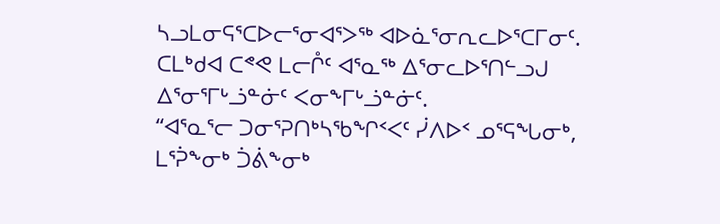ᓴᓗᒪᓂᕋᕐᑕᐅᓕᕐᓂᐊᕐᐳᖅ ᐊᐅᓈᕐᓂᕆᓚᐅᕐᑕᒥᓂᑦ. ᑕᒪᒃᑯᐊ ᑕᕝᕙ ᒪᓕᒊᑦ ᐊᕐᓇᖅ ᐃᕐᓂᓚᐅᕐᑎᓪᓗᒍ ᐃᕐᓂᕐᒥᒡᓘᓐᓃᑦ ᐸᓂᖕᒥᒡᓘᓐᓃᑦ.
“ᐊᕐᓇᕐᓕ ᑐᓂᕐᕈᑎᒃᓴᖃᖏᑉᐸᑦ ᓰᐱᐅᑉ ᓄᕐᕋᖓᓂᒃ, ᒪᕐᕉᖕᓂᒃ ᑑᕖᖕᓂᒃ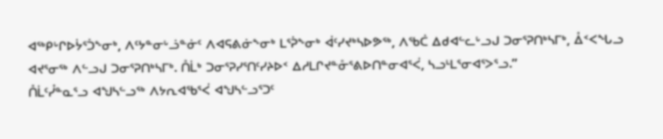ᐊᖅᑭᒡᒋᐅᔮᕐᑑᖕᓂᒃ, ᐱᑦᔭᓐᓂᒡᓘᓐᓃᑦ ᐱᐊᕋᕕᓃᖕᓂᒃ ᒪᕐᕉᖕᓂᒃ ᐋᑦᓯᔪᒃᓴᐅᕗᖅ, ᐱᖃᑖ ᐃᑯᐊᓪᓚᒡᓗᒍ ᑐᓂᕐᕈᑎᒃᓴᒥᒃ, ᐂᑉᐸᖓᓗ ᐊᔪᕐᓂᖅ ᐱᓪᓗᒍ ᑐᓂᕐᕈᑎᒃᓴᒥᒃ. ᑍᒫᒃ ᑐᓂᕐᕈᓯᕐᑎᑦᓯᔨᐅᑉ ᐃᓱᒪᒋᔪᓐᓁᕐᕕᐅᑎᓐᓂᐊᕐᐹ, ᓴᓗᒻᒪᕐᓂᐊᕐᐳᕐᓗ.”
ᑍᒫᑦᓮᓐᓇᕐᓗ ᐊᖑᓴᓪᓗᖅ ᐱᔭᕆᐊᖃᕐᐹ ᐊᖑᓴᓪᓗᕐᑐᑦ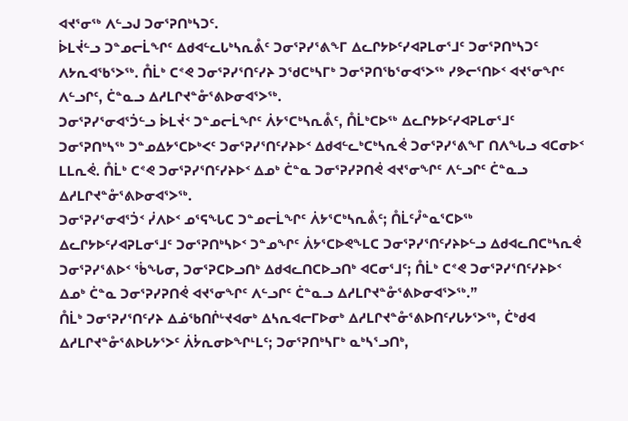ᐊᔪᕐᓂᖅ ᐱᓪᓗᒍ ᑐᓂᕐᕈᑎᒃᓴᑐᑦ.
ᐆᒪᔫᓪᓗ ᑐᓐᓄᓕᒫᖏᑦ ᐃᑯᐊᓪᓚᒐᒃᓴᕆᕔᑦ ᑐᓂᕐᕈᓯᕐᕕᖕᒥ ᐃᓚᒋᔭᐅᑦᓯᐊᕈᒪᓂᕐᒧᑦ ᑐᓂᕐᕈᑎᒃᓴᑐᑦ ᐱᔭᕆᐊᖃᕐᐳᖅ. ᑍᒫᒃ ᑕᕝᕙ ᑐᓂᕐᕈᓯᕐᑎᑦᓯᔨ ᑐᖁᑕᒃᓴᒥᒃ ᑐᓂᕐᕈᑎᖃᕐᓂᐊᕐᐳᖅ ᓯᕗᓕᕐᑎᐅᑉ ᐊᔪᕐᓂᖏᑦ ᐱᓪᓗᒋᑦ, ᑖᓐᓇᓗ ᐃᓱᒪᒋᔪᓐᓁᕐᕕᐅᓂᐊᕐᐳᖅ.
ᑐᓂᕐᕈᓯᕐᓂᐊᕐᑑᓪᓗ ᐆᒪᔫᑉ ᑐᓐᓄᓕᒫᖏᑦ ᐲᔭᕐᑕᒃᓴᕆᕔᑦ, ᑍᒫᒃᑕᐅᖅ ᐃᓚᒋᔭᐅᑦᓯᐊᕈᒪᓂᕐᒧᑦ ᑐᓂᕐᕈᑎᒃᓴᖅ ᑐᓐᓄᐃᔭᕐᑕᐅᒃᐸᑦ ᑐᓂᕐᕈᓯᕐᑎᑦᓯᔨᐅᑉ ᐃᑯᐊᓪᓚᒃᑕᒃᓴᕆᕚ ᑐᓂᕐᕈᓯᕐᕕᖕᒥ ᑎᐱᖓᓗ ᐊᑕᓂᐅᑉ ᒪᒪᕆᕚ. ᑍᒫᒃ ᑕᕝᕙ ᑐᓂᕐᕈᓯᕐᑎᑦᓯᔨᐅᑉ ᐃᓄᒃ ᑖᓐᓇ ᑐᓂᕐᕈᓯᕈᑎᕚ ᐊᔪᕐᓂᖏᑦ ᐱᓪᓗᒋᑦ ᑖᓐᓇᓗ ᐃᓱᒪᒋᔪᓐᓁᕐᕕᐅᓂᐊᕐᐳᖅ.
ᑐᓂᕐᕈᓯᕐᓂᐊᕐᑑᑉ ᓰᐱᐅᑉ ᓄᕐᕋᖓᑕ ᑐᓐᓄᓕᒫᖏᑦ ᐲᔭᕐᑕᒃᓴᕆᕔᑦ; ᑍᒫᑦᓮᓐᓇᕐᑕᐅᖅ ᐃᓚᒋᔭᐅᑦᓯᐊᕈᒪᓂᕐᒧᑦ ᑐᓂᕐᕈᑎᒃᓴᐅᑉ ᑐᓐᓄᖏᑦ ᐲᔭᕐᑕᐅᕙᖕᒪᑕ ᑐᓂᕐᕈᓯᕐᑎᑦᓯᔨᐅᓪᓗ ᐃᑯᐊᓚᑎᑕᒃᓴᕆᕚ ᑐᓂᕐᕈᓯᕐᕕᐅᑉ ᖄᖓᓂ, ᑐᓂᕐᕈᑕᐅᓗᑎᒃ ᐃᑯᐊᓚᑎᑕᐅᓗᑎᒃ ᐊᑕᓂᕐᒧᑦ; ᑍᒫᒃ ᑕᕝᕙ ᑐᓂᕐᕈᓯᕐᑎᑦᓯᔨᐅᑉ ᐃᓄᒃ ᑖᓐᓇ ᑐᓂᕐᕈᓯᕈᑎᕚ ᐊᔪᕐᓂᖏᑦ ᐱᓪᓗᒋᑦ ᑖᓐᓇᓗ ᐃᓱᒪᒋᔪᓐᓁᕐᕕᐅᓂᐊᕐᐳᖅ.”
ᑍᒫᒃ ᑐᓂᕐᕈᓯᕐᑎᑦᓯᔨ ᐃᓅᖃᑎᒌᒡᔪᐊᓂᒃ ᐃᓴᕆᐊᓕᒥᐅᓂᒃ ᐃᓱᒪᒋᔪᓐᓁᕐᕕᐅᑎᑦᓯᒐᔭᕐᐳᖅ, ᑖᒃᑯᐊ ᐃᓱᒪᒋᔪᓐᓁᕐᕕᐅᒐᔭᕐᐳᑦ ᐲᔮᕆᓂᐅᖏᒻᒪᑦ; ᑐᓂᕐᕈᑎᒃᓴᒥᒃ ᓇᒃᓴᕐᓗᑎᒃ,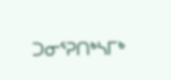ᑐᓂᕐᕈᑎᒃᓴᒥᒃ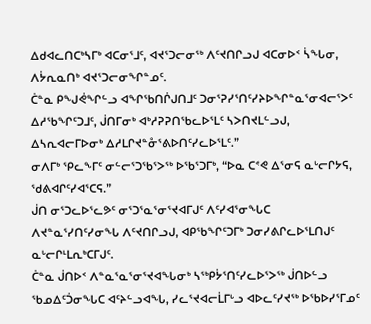ᐃᑯᐊᓚᑎᑕᒃᓴᒥᒃ ᐊᑕᓂᕐᒧᑦ, ᐊᔪᕐᑐᓕᓂᖅ ᐱᑦᔪᑎᒋᓗᒍ ᐊᑕᓂᐅᑉ ᓵᖓᓂ, ᐱᔮᕆᓇᑎᒃ ᐊᔪᕐᑐᓕᓂᖏᓐᓄᑦ.
ᑖᓐᓇ ᑭᖑᕚᖏᓪᓗ ᐊᖏᖃᑎᒌᒍᑎᒧᑦ ᑐᓂᕐᕈᓯᕐᑎᑦᓯᔨᐅᖏᓐᓇᕐᓂᐊᓕᕐᐳᑦ ᐃᓱᖃᖏᑦᑐᒧᑦ, ᒎᑎᒥᓂᒃ ᐊᒃᓱᕈᕈᑎᖃᓚᐅᕐᒪᑦ ᓴᐳᑎᔪᒪᓪᓗᒍ, ᐃᓴᕆᐊᓕᒥᐅᓂᒃ ᐃᓱᒪᒋᔪᓐᓁᕐᕕᐅᑎᑦᓯᓚᐅᕐᒪᑦ.”
ᓂᐱᒥᒃ ᕿᓚᖕᒥᑦ ᓂᓪᓕᕐᑐᖃᕐᐳᖅ ᐅᖃᕐᑐᒥᒃ, “ᐅᓇ ᑕᕝᕙ ᐃᕐᓂᕋ ᓇᒡᓕᒋᔭᕋ, ᖁᕕᐊᒋᑦᓯᐊᕐᑕᕋ.”
ᒎᑎ ᓂᕐᑐᓚᐅᕐᓚᕗᑦ ᓂᕐᑐᕐᓇᕐᓂᕐᔪᐊᒥᒍᑦ ᐱᑦᓯᐊᕐᓂᖓᑕ ᐱᔪᓐᓇᕐᓯᑎᑦᓯᓂᖓ ᐱᑦᔪᑎᒋᓗᒍ, ᐊᑭᖃᖏᑦᑐᒥᒃ ᑐᓂᓯᕕᒋᓚᐅᕐᒪᑎᒍᑦ ᓇᒡᓕᒋᒻᒪᕆᒃᑕᒥᒍᑦ.
ᑖᓐᓇ ᒎᑎᐅᑉ ᐱᓐᓇᕐᓇᕐᓂᕐᔪᐊᖓᓂᒃ ᓴᖅᑭᔮᕐᑎᑦᓯᓚᐅᕐᐳᖅ ᒎᑎᐅᓪᓗ ᖃᓄᐃᑦᑑᓂᖓᑕ ᐊᑦᔨᓪᓗᐊᖓ, ᓯᓚᕐᔪᐊᓕᒫᒥᒡᓗ ᐊᐅᓚᑦᓯᔪᖅ ᐅᖃᐅᓯᕐᒥᓄᑦ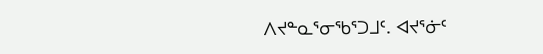ᐱᔪᓐᓇᕐᓂᖃᕐᑐᒧᑦ. ᐊᔪᕐᓃᑦ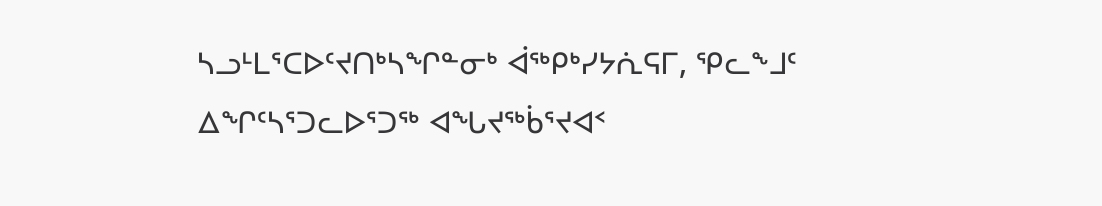ᓴᓗᒻᒪᕐᑕᐅᑦᔪᑎᒃᓴᖏᓐᓂᒃ ᐋᖅᑭᒃᓯᔭᕇᕋᒥ, ᕿᓚᖕᒧᑦ ᐃᖏᑦᓴᕐᑐᓚᐅᕐᑐᖅ ᐊᖓᔪᖅᑳᕐᔪᐊᑉ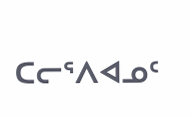ᑕᓕᕐᐱᐊᓄᑦ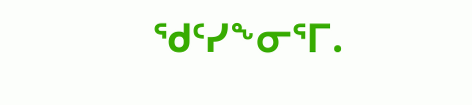ᖁᑦᓯᖕᓂᕐᒥ.